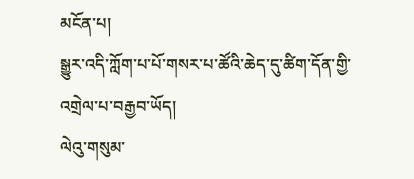མངོན་པ།
སྒྱུར་འདི་ཀློག་པ་པོ་གསར་པ་ཚོའི་ཆེད་དུ་ཚིག་དོན་གྱི་འགྲེལ་པ་བརྒྱབ་ཡོད།
ལེའུ་གསུམ་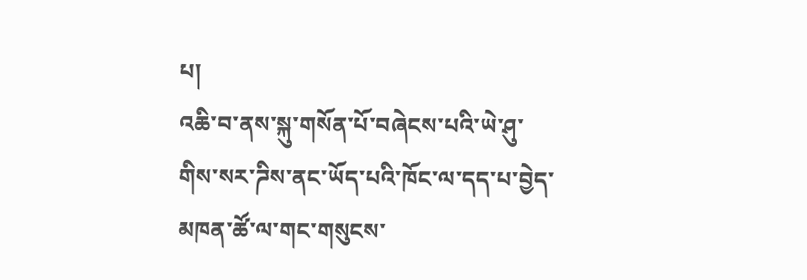པ།
འཆི་བ་ནས་སྐུ་གསོན་པོ་བཞེངས་པའི་ཡེ་ཤུ་གིས་སར་ཌིས་ནང་ཡོད་པའི་ཁོང་ལ་དད་པ་བྱེད་མཁན་ཚོ་ལ་གང་གསུངས་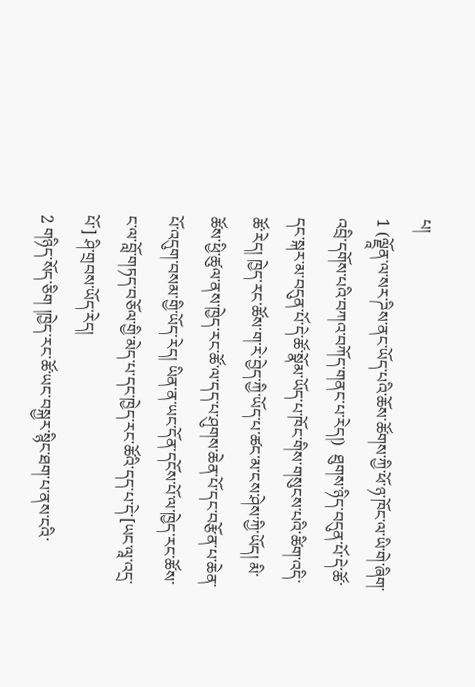པ།
1 (ལྗཱོན་ལ་སར་ཌིས་ནང་ཡོད་པའི་ཆོས་ཚོགས་ཀྱི་ཕོ་ཉ་ཁོང་ལ་ཡི་གེ་ཞིག་འབྲི་དགོས་པའི་བཀའ་བཀོད་གནང་པ་རེད།)  ཐུགས་ཉིད་བདུན་པོ་དེ་ཚོ་དང་སྐར་མ་བདུན་པོ་དེ་ཚོ་སྣོམ་ཡོད་པ་ཁོང་གིས་གསུངས་པའི་ཚིག་འདི་ཚོ་རེད། ཁྱེད་རང་ཚོས་ག་རེ་བྱེད་ཀྱི་ཡོད་པ་ཚང་མ་ངས་ཤེས་ཀྱི་ཡོད། མི་ཚོས་ཕྱི་ཚུལ་ནས་ཁྱེད་རང་ཚོ་ལ་དད་པ་ཤུགས་ཆེན་པོ་དང་བརྩོན་པ་ཆེན་པོ་འདུག་བསམ་གྱི་ཡོད་རེད། ཡིན་ན་ཡང་དོན་དངོས་པོ་ལ་ཁྱེད་རང་ཚོས་ང་ལ་བློ་གཏད་བཅོལ་གྱི་མེད་པ་དང་ཁྱེད་རང་ཚོའི་དད་པ་དེ་[ཡང་ལཱ་འདྲ་པོ་] ཤི་གྲབས་ཡོད་རེད།
2 གཉིད་སོད་ཅིག །ཁྱེད་རང་ཚོ་ཡང་བསྐྱར་སྙིང་ཐག་པ་ནས་ངའི་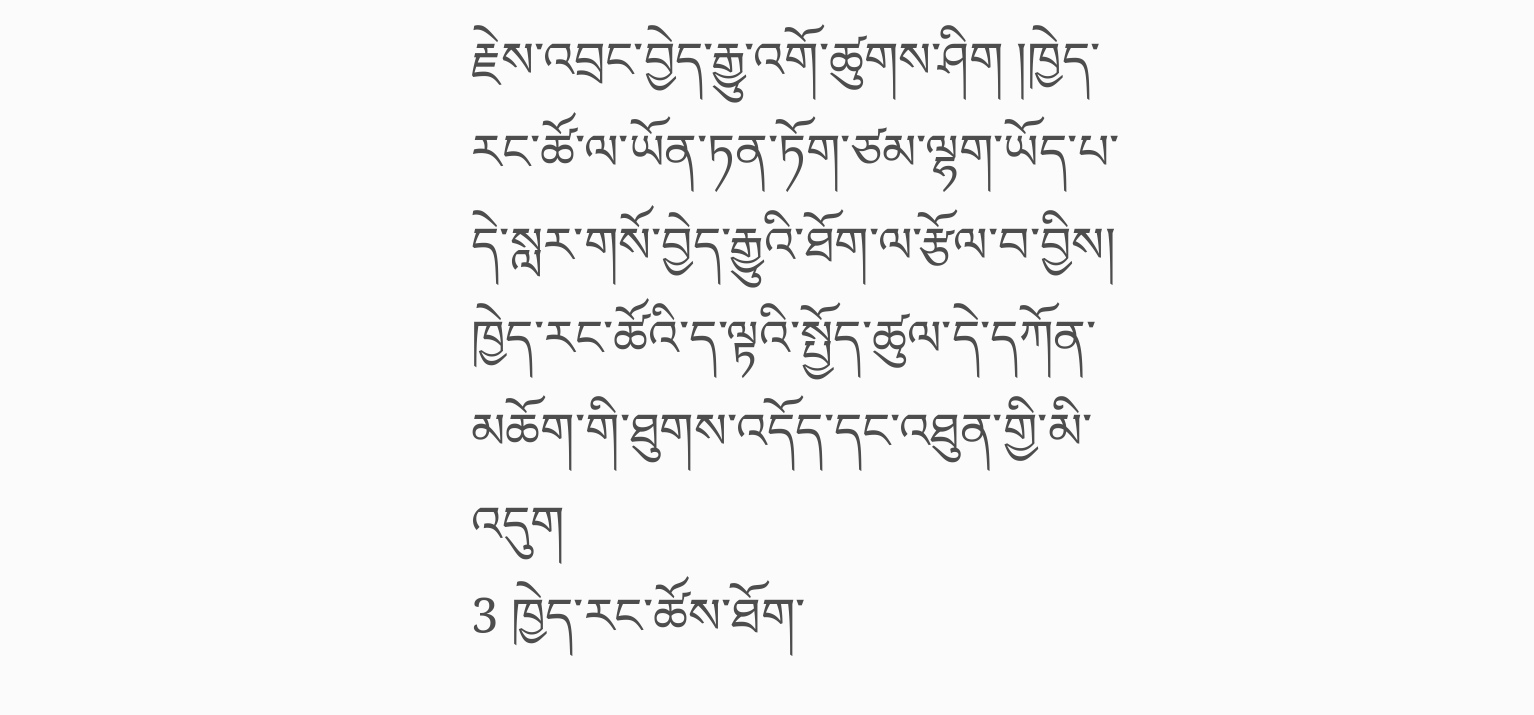རྗེས་འབྲང་བྱེད་རྒྱུ་འགོ་ཚུགས་ཤིག །ཁྱེད་རང་ཚོ་ལ་ཡོན་ཏན་ཏོག་ཙམ་ལྷག་ཡོད་པ་དེ་སླར་གསོ་བྱེད་རྒྱུའི་ཐོག་ལ་རྩོལ་བ་བྱིས། ཁྱེད་རང་ཚོའི་ད་ལྟའི་སྤྱོད་ཚུལ་དེ་དཀོན་མཆོག་གི་ཐུགས་འདོད་དང་འཐུན་གྱི་མི་འདུག
3 ཁྱེད་རང་ཚོས་ཐོག་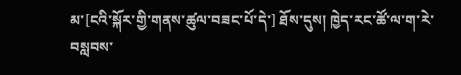མ་[ངའི་སྐོར་གྱི་གནས་ཚུལ་བཟང་པོ་དེ་] ཐོས་དུས། ཁྱེད་རང་ཚོ་ལ་ག་རེ་བསླབས་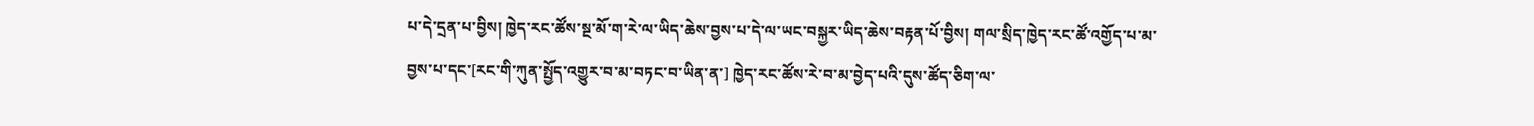པ་དེ་དྲན་པ་བྱིས། ཁྱེད་རང་ཚོས་སྔ་མོ་ག་རེ་ལ་ཡིད་ཆེས་བྱས་པ་དེ་ལ་ཡང་བསྐྱར་ཡིད་ཆེས་བརྟན་པོ་བྱིས། གལ་སྲིད་ཁྱེད་རང་ཚོ་འགྱོད་པ་མ་བྱས་པ་དང་[རང་གི་ཀུན་སྤྱོད་འགྱུར་བ་མ་བཏང་བ་ཡིན་ན་] ཁྱེད་རང་ཚོས་རེ་བ་མ་བྱེད་པའི་དུས་ཚོད་ཅིག་ལ་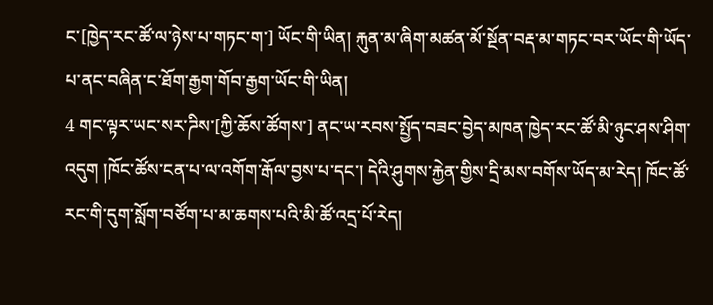ང་[ཁྱེད་རང་ཚོ་ལ་ཉེས་པ་གཏང་ག་] ཡོང་གི་ཡིན། རྐུན་མ་ཞིག་མཚན་མོ་སྔོན་བརྡ་མ་གཏང་བར་ཡོང་གི་ཡོད་པ་ནང་བཞིན་ང་ཐོག་རྒྱག་གོབ་རྒྱག་ཡོང་གི་ཡིན།
4 གང་ལྟར་ཡང་སར་ཌིས་[ཀྱི་ཆོས་ཚོགས་] ནང་ཡ་རབས་སྤྱོད་བཟང་བྱེད་མཁན་ཁྱེད་རང་ཚོ་མི་ཉུང་ཤས་ཤིག་འདུག །ཁོང་ཚོས་ངན་པ་ལ་འགོག་རྒོལ་བྱས་པ་དང་། དེའི་ཤུགས་རྐྱེན་གྱིས་དྲི་མས་བགོས་ཡོད་མ་རེད། ཁོང་ཚོ་རང་གི་དུག་སློག་བཙོག་པ་མ་ཆགས་པའི་མི་ཚོ་འདྲ་པོ་རེད།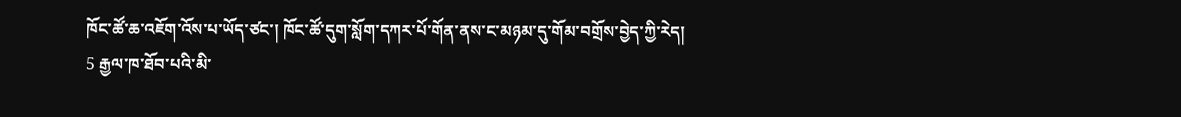ཁོང་ཚོ་ཆ་འཇོག་འོས་པ་ཡོད་ཙང་། ཁོང་ཚོ་དུག་སློག་དཀར་པོ་གོན་ནས་ང་མཉམ་དུ་གོམ་བགྲོས་བྱེད་ཀྱི་རེད།
5 རྒྱལ་ཁ་ཐོབ་པའི་མི་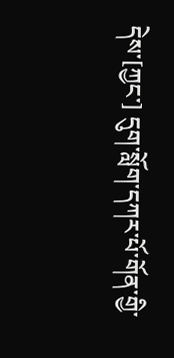དེས་[ཀྱང་] དུག་སློག་དཀར་པོ་གོན་གྱི་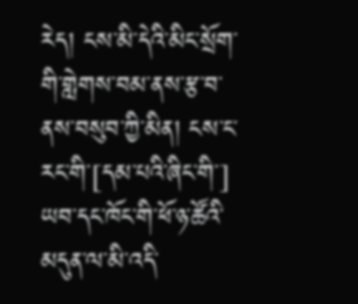རེད། ངས་མི་དེའི་མིང་སྲོག་གི་གླེགས་བམ་ནས་རྩ་བ་ནས་བསུབ་ཀྱི་མིན། ངས་ང་རང་གི་[དམ་པའི་ཞིང་གི་] ཡབ་དང་ཁོང་གི་ཕོ་ཉ་ཚོའི་མདུན་ལ་མི་འདི་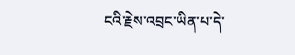ངའི་རྗེས་འབྲང་ཡིན་པ་དེ་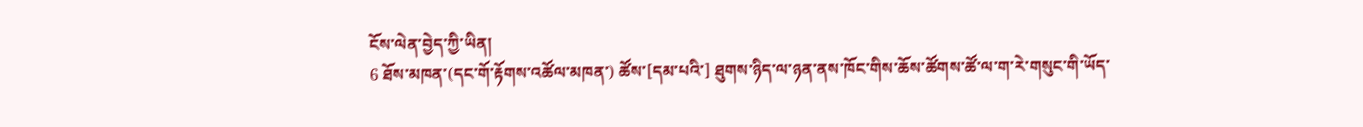ངོས་ལེན་བྱེད་ཀྱི་ཡིན།
6 ཐོས་མཁན་(དང་གོ་རྟོགས་འཚོལ་མཁན་) ཚོས་[དམ་པའི་] ཐུགས་ཉིད་ལ་ཉན་ནས་ཁོང་གིས་ཆོས་ཚོགས་ཚོ་ལ་ག་རེ་གསུང་གི་ཡོད་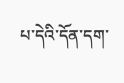པ་དེའི་དོན་དག་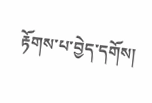རྟོགས་པ་བྱེད་དགོས།